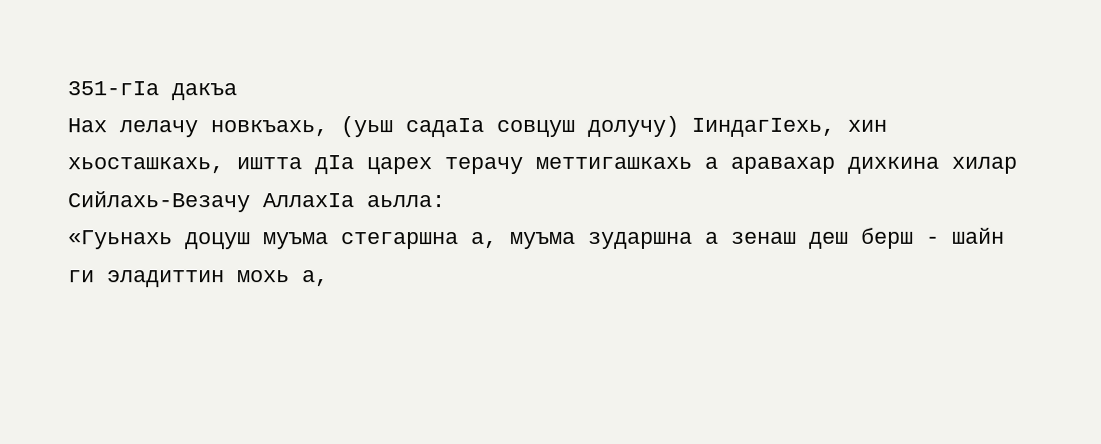351-гIа дакъа
Нах лелачу новкъахь, (уьш садаIа совцуш долучу) IиндагIехь, хин хьосташкахь, иштта дIа царех терачу меттигашкахь а аравахар дихкина хилар
Сийлахь-Везачу АллахIа аьлла:
«Гуьнахь доцуш муъма стегаршна а, муъма зударшна а зенаш деш берш - шайн ги эладиттин мохь а,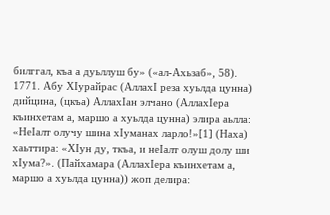билггал, къа а дуьллуш бу» («ал-Ахьзаб», 58).
1771. Абу ХIурайрас (АллахI реза хуьлда цунна) дийцина, (цкъа) АллахIан элчано (АллахIера къинхетам а, маршо а хуьлда цунна) элира аьлла: «НеIалт олучу шина хIуманах ларло!»[1] (Наха) хаьттира: «ХIун ду, ткъа, и неIалт олуш долу ши хIума?». (Пайхамара (АллахIера къинхетам а, маршо а хуьлда цунна)) жоп делира: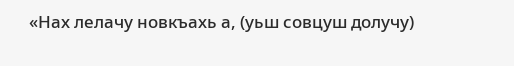«Нах лелачу новкъахь а, (уьш совцуш долучу)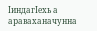IиндагIехь а араваханачунна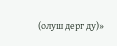(олуш дерг ду)»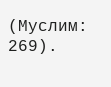(Муслим: 269).